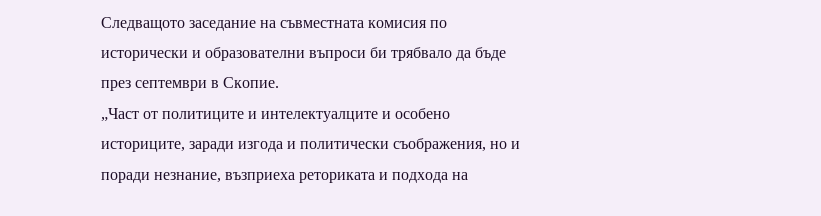Следващото заседание на съвместната комисия по исторически и образователни въпроси би трябвало да бъде през септември в Скопие.
„Част от политиците и интелектуалците и особено историците, заради изгода и политически съображения, но и поради незнание, възприеха реториката и подхода на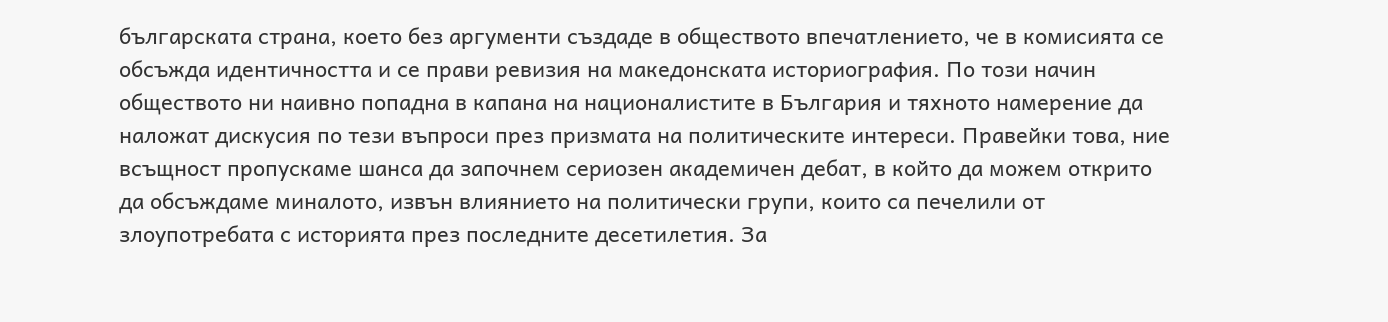българската страна, което без аргументи създаде в обществото впечатлението, че в комисията се обсъжда идентичността и се прави ревизия на македонската историография. По този начин обществото ни наивно попадна в капана на националистите в България и тяхното намерение да наложат дискусия по тези въпроси през призмата на политическите интереси. Правейки това, ние всъщност пропускаме шанса да започнем сериозен академичен дебат, в който да можем открито да обсъждаме миналото, извън влиянието на политически групи, които са печелили от злоупотребата с историята през последните десетилетия. За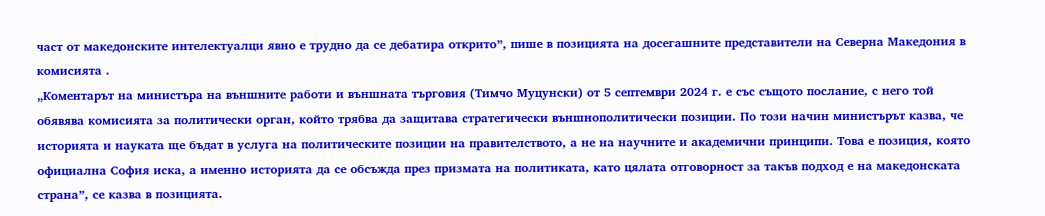част от македонските интелектуалци явно е трудно да се дебатира открито”, пише в позицията на досегашните представители на Северна Македония в комисията .
„Коментарът на министъра на външните работи и външната търговия (Тимчо Муцунски) от 5 септември 2024 г. е със същото послание, с него той обявява комисията за политически орган, който трябва да защитава стратегически външнополитически позиции. По този начин министърът казва, че историята и науката ще бъдат в услуга на политическите позиции на правителството, а не на научните и академични принципи. Това е позиция, която официална София иска, а именно историята да се обсъжда през призмата на политиката, като цялата отговорност за такъв подход е на македонската страна”, се казва в позицията.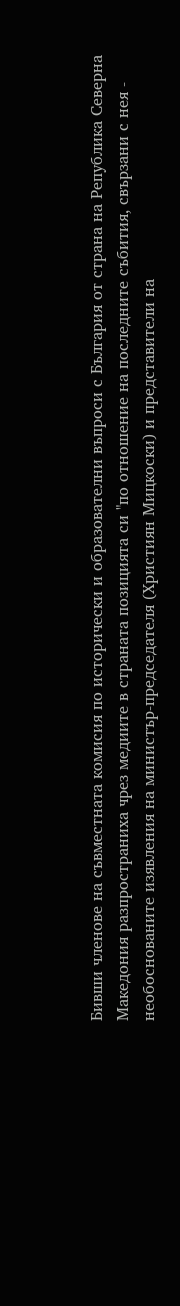Бивши членове на съвместната комисия по исторически и образователни въпроси с България от страна на Република Северна Македония разпространиха чрез медиите в страната позицията си "по отношение на последните събития, свързани с нея - необоснованите изявления на министър-председателя (Християн Мицкоски) и представители на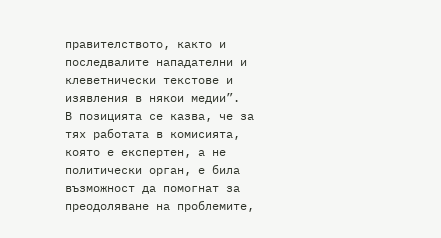правителството, както и последвалите нападателни и клеветнически текстове и изявления в някои медии”.
В позицията се казва, че за тях работата в комисията, която е експертен, а не политически орган, е била възможност да помогнат за преодоляване на проблемите,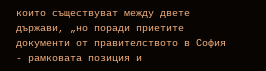които съществуват между двете държави, „но поради приетите документи от правителството в София - рамковата позиция и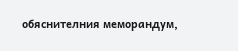обяснителния меморандум,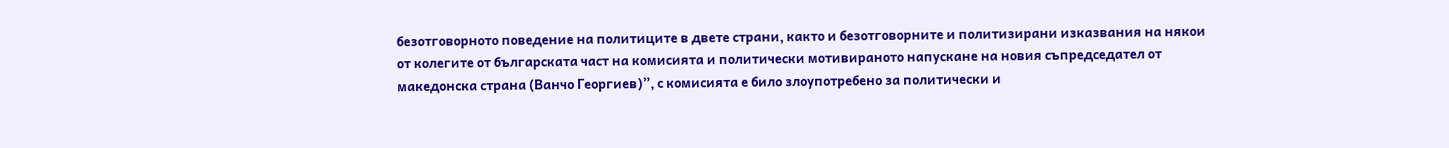безотговорното поведение на политиците в двете страни, както и безотговорните и политизирани изказвания на някои от колегите от българската част на комисията и политически мотивираното напускане на новия съпредседател от македонска страна (Ванчо Георгиев)”, с комисията е било злоупотребено за политически и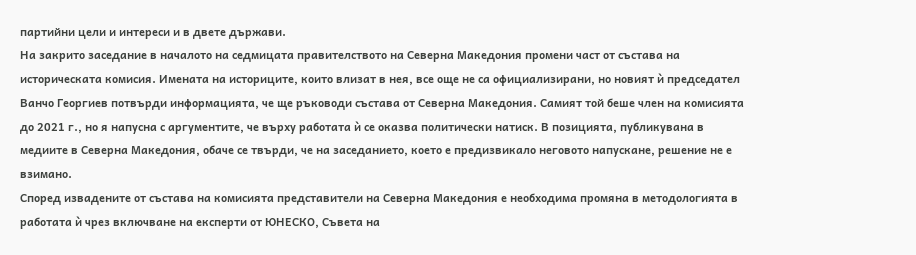партийни цели и интереси и в двете държави.
На закрито заседание в началото на седмицата правителството на Северна Македония промени част от състава на историческата комисия. Имената на историците, които влизат в нея, все още не са официализирани, но новият ѝ председател Ванчо Георгиев потвърди информацията, че ще ръководи състава от Северна Македония. Самият той беше член на комисията до 2021 г., но я напусна с аргументите, че върху работата ѝ се оказва политически натиск. В позицията, публикувана в медиите в Северна Македония, обаче се твърди, че на заседанието, което е предизвикало неговото напускане, решение не е взимано.
Според извадените от състава на комисията представители на Северна Македония е необходима промяна в методологията в работата ѝ чрез включване на експерти от ЮНЕСКО, Съвета на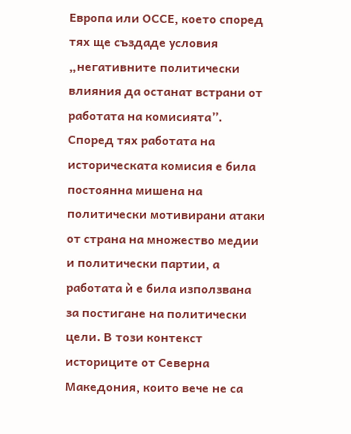Европа или ОССЕ, което според тях ще създаде условия „негативните политически влияния да останат встрани от работата на комисията”.
Според тях работата на историческата комисия е била постоянна мишена на политически мотивирани атаки от страна на множество медии и политически партии, а работата ѝ е била използвана за постигане на политически цели. В този контекст историците от Северна Македония, които вече не са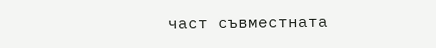част съвместната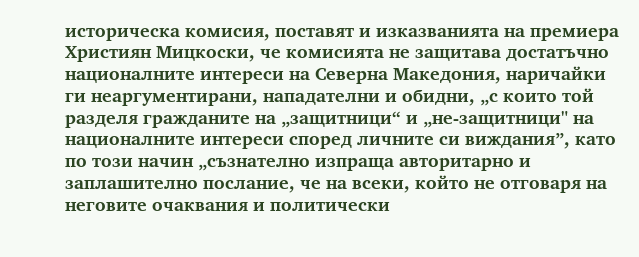историческа комисия, поставят и изказванията на премиера Християн Мицкоски, че комисията не защитава достатъчно националните интереси на Северна Македония, наричайки ги неаргументирани, нападателни и обидни, „с които той разделя гражданите на „защитници“ и „не-защитници" на националните интереси според личните си виждания”, като по този начин „съзнателно изпраща авторитарно и заплашително послание, че на всеки, който не отговаря на неговите очаквания и политически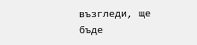възгледи, ще бъде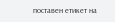поставен етикет на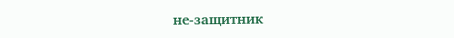не-защитник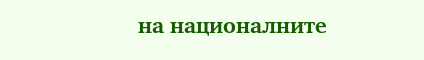на националните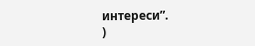интереси”.
)